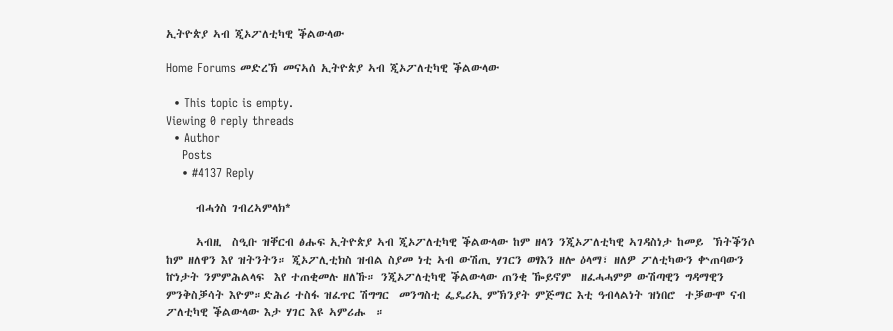ኢትዮጵያ ኣብ ጂኦፖለቲካዊ ቕልውላው

Home Forums መድረኽ መናኣሰ ኢትዮጵያ ኣብ ጂኦፖለቲካዊ ቕልውላው

  • This topic is empty.
Viewing 0 reply threads
  • Author
    Posts
    • #4137 Reply

      ብሓጎስ ገብረኣምላክ*

      ኣብዚ  ስዒቡ ዝቐርብ ፅሑፍ ኢትዮጵያ ኣብ ጂኦፖለቲካዊ ቕልውላው ከም ዘላን ንጂኦፖለቲካዊ ኣገዳስነታ ከመይ  ኽትቕንሶ ከም ዘለዋን እየ ዝትንትን። ጂኦፖሊቲክስ ዝብል ስያመ ነቲ ኣብ ውሽጢ ሃገርን ወፃእን ዘሎ ዕላማ፣ ዘለዎ ፖለቲካውን ቍጠባውን ኵነታት ንምምሕልላፍ  እየ ተጠቂመሉ ዘለኹ። ንጂኦፖለቲካዊ ቕልውላው ጠንቂ ዀይኖም  ዘፈሓሓምዎ ውሽጣዊን ግዳማዊን ምንቅስቓሳት እዮም።ድሕሪ ተስፋ ዝፈጥር ሽግግር  መንግስቲ ፌዴሪኢ ምኽንያት ምጅማር እቲ ዓብላልነት ዝነበሮ  ተቓውሞ ናብ ፖለቲካዊ ቕልውላው እታ ሃገር እዩ ኣምሪሑ  ።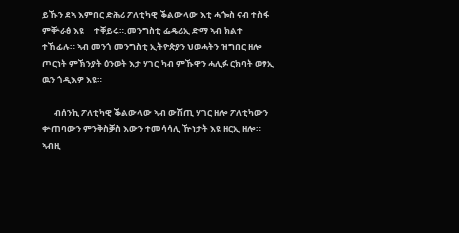ይኹን ደኣ እምበር ድሕሪ ፖለቲካዊ ቕልውላው እቲ ሓጐስ ናብ ተስፋ ምቝራፅ እዩ     ተቐይሩ።.መንግስቲ ፌዴሪኢ ድማ ኣብ ክልተ ተኸፊሉ። ኣብ መንጎ መንግስቲ ኢትዮጵያን ህወሓትን ዝግበር ዘሎ ጦርነት ምኽንያት ዕንወት እታ ሃገር ካብ ምኹዋን ሓሊፉ ርክባት ወፃኢ  ዉን ጎዲእዎ እዩ።

      ብሰንኪ ፖለቲካዊ ቕልውላው ኣብ ውሽጢ ሃገር ዘሎ ፖለቲካውን ቍጠባውን ምንቅስቓስ እውን ተመሳሳሊ ዅነታት እዩ ዘርኢ ዘሎ። ኣብዚ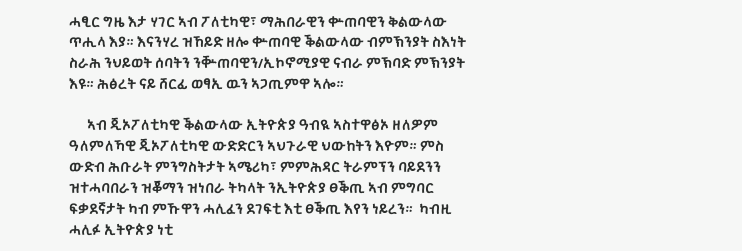ሓፂር ግዜ እታ ሃገር ኣብ ፖለቲካዊ፣ ማሕበራዊን ቍጠባዊን ቅልውላው ጥሒላ እያ። እናንሃረ ዝኸይድ ዘሎ ቍጠባዊ ቕልውላው ብምኽንያት ስእነት ስራሕ ንህይወት ሰባትን ንቝጠባዊን/ኢኮኖሚያዊ ናብራ ምኽባድ ምኽንያት እዩ። ሕፅረት ናይ ሸርፊ ወፃኢ ዉን ኣጋጢምዋ ኣሎ።

      ኣብ ጂኦፖለቲካዊ ቕልውላው ኢትዮጵያ ዓብዪ ኣስተዋፅኦ ዘለዎም ዓለምለኻዊ ጂኦፖለቲካዊ ውድድርን ኣህጉራዊ ህውከትን እዮም። ምስ ውድብ ሕቡራት ምንግስትታት ኣሜሪካ፣ ምምሕዳር ትራምፕን ባይደንን ዝተሓባበራን ዝቖማን ዝነበራ ትካላት ንኢትዮጵያ ፀቕጢ ኣብ ምግባር ፍቃደኛታት ካብ ምኹዋን ሓሊፈን ደገፍቲ እቲ ፀቕጢ እየን ነይረን።  ካብዚ ሓሊፉ ኢትዮጵያ ነቲ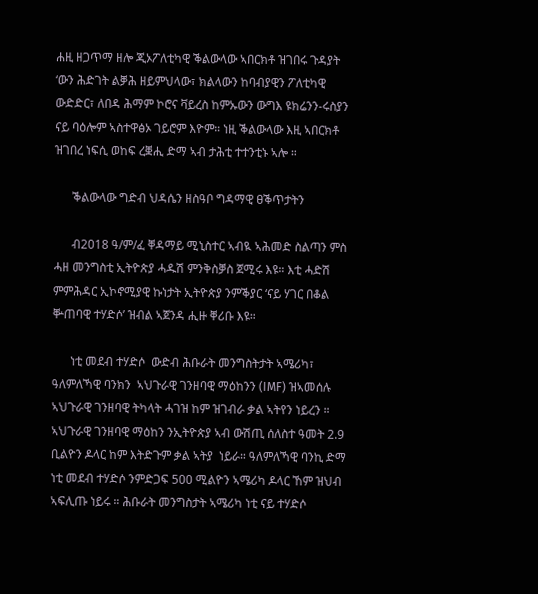ሐዚ ዘጋጥማ ዘሎ ጂኦፖለቲካዊ ቕልውላው ኣበርክቶ ዝገበሩ ጉዳያት  ‘ውን ሕድገት ልቓሕ ዘይምህላው፣ ክልላውን ከባብያዊን ፖለቲካዊ ውድድር፣ ለበዳ ሕማም ኮሮና ቫይረስ ከምኡውን ውግእ ዩክሬንን-ሩስያን ናይ ባዕሎም ኣስተዋፅኦ ገይሮም እዮም። ነዚ ቕልውላው እዚ ኣበርክቶ ዝገበረ ነፍሲ ወከፍ ረቛሒ ድማ ኣብ ታሕቲ ተተንቲኑ ኣሎ ።

      ቕልውላው ግድብ ህዳሴን ዘስዓቦ ግዳማዊ ፀቕጥታትን

      ብ2018 ዓ/ም/ፈ ቐዳማይ ሚኒስተር ኣብዪ ኣሕመድ ስልጣን ምስ ሓዘ መንግስቲ ኢትዮጵያ ሓዱሽ ምንቅስቓስ ጀሚሩ እዩ። እቲ ሓድሽ ምምሕዳር ኢኮኖሚያዊ ኩነታት ኢትዮጵያ ንምቕያር ‘ናይ ሃገር በቆል ቝጠባዊ ተሃድሶ’ ዝብል ኣጀንዳ ሒዙ ቐሪቡ እዩ።

      ነቲ መደብ ተሃድሶ  ውድብ ሕቡራት መንግስትታት ኣሜሪካ፣ ዓለምለኻዊ ባንክን  ኣህጉራዊ ገንዘባዊ ማዕከንን (IMF) ዝኣመሰሉ ኣህጉራዊ ገንዘባዊ ትካላት ሓገዝ ከም ዝገብራ ቃል ኣትየን ነይረን ። ኣህጉራዊ ገንዘባዊ ማዕከን ንኢትዮጵያ ኣብ ውሽጢ ሰለስተ ዓመት 2.9 ቢልዮን ዶላር ከም እትድጉም ቃል ኣትያ  ነይራ። ዓለምለኻዊ ባንኪ ድማ ነቲ መደብ ተሃድሶ ንምድጋፍ 500 ሚልዮን ኣሜሪካ ዶላር ኸም ዝህብ ኣፍሊጡ ነይሩ ። ሕቡራት መንግስታት ኣሜሪካ ነቲ ናይ ተሃድሶ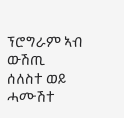ፕሮግራም ኣብ ውሽጢ ሰለስተ ወይ ሓሙሽተ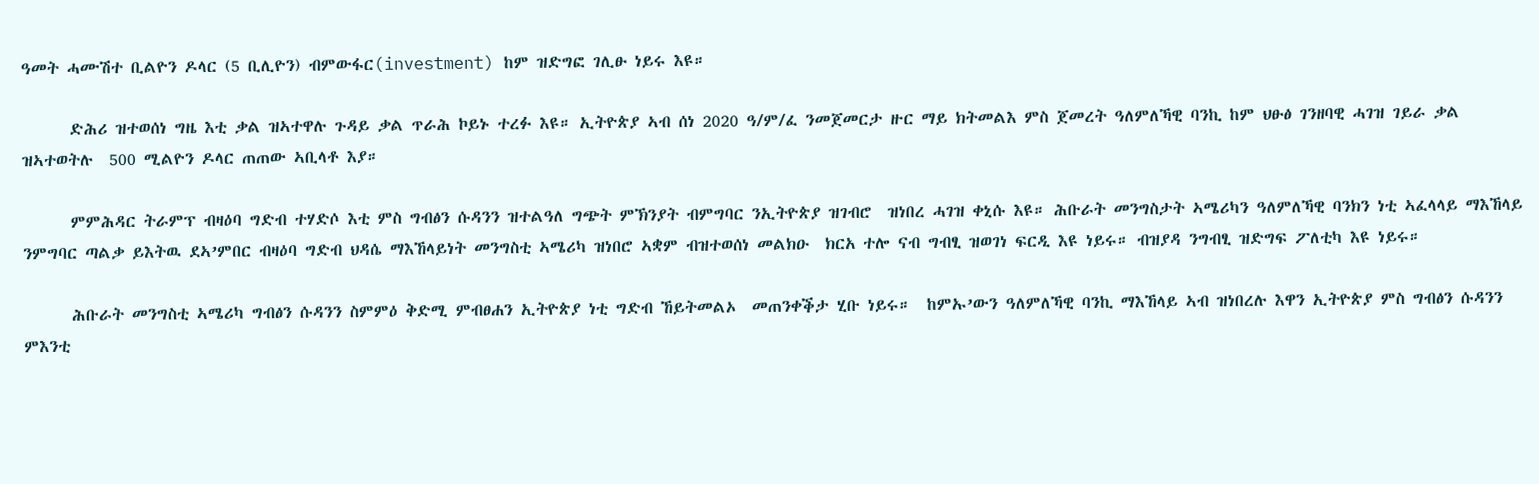ዓመት ሓሙሽተ ቢልዮን ዶላር (5 ቢሊዮን) ብምውፋር(investment) ከም ዝድግፎ ገሊፁ ነይሩ እዩ።

      ድሕሪ ዝተወሰነ ግዜ እቲ ቃል ዝኣተዋሉ ጉዳይ ቃል ጥራሕ ኮይኑ ተረፉ እዩ። ኢትዮጵያ ኣብ ሰነ 2020 ዓ/ም/ፈ ንመጀመርታ ዙር ማይ ክትመልእ ምስ ጀመረት ዓለምለኻዊ ባንኪ ከም ህፁፅ ገንዘባዊ ሓገዝ ገይራ ቃል ዝኣተወትሉ  500 ሚልዮን ዶላር ጠጠው ኣቢላቶ እያ።

      ምምሕዳር ትራምፕ ብዛዕባ ግድብ ተሃድሶ እቲ ምስ ግብፅን ሱዳንን ዝተልዓለ ግጭት ምኽንያት ብምግባር ንኢትዮጵያ ዝገብሮ  ዝነበረ ሓገዝ ቀኒሱ እዩ። ሕቡራት መንግስታት ኣሜሪካን ዓለምለኻዊ ባንክን ነቲ ኣፈላላይ ማእኸላይ ንምግባር ጣልቃ ይእትዉ ደኣ’ምበር ብዛዕባ ግድብ ህዳሴ ማእኸላይነት መንግስቲ ኣሜሪካ ዝነበሮ ኣቋም ብዝተወሰነ መልክዑ  ክርአ ተሎ ናብ ግብፂ ዝወገነ ፍርዲ እዩ ነይሩ። ብዝያዳ ንግብፂ ዝድግፍ ፖለቲካ እዩ ነይሩ።

      ሕቡራት መንግስቲ ኣሜሪካ ግብፅን ሱዳንን ስምምዕ ቅድሚ ምብፀሐን ኢትዮጵያ ነቲ ግድብ ኸይትመልኦ  መጠንቀቕታ ሂቡ ነይሩ።  ከምኡ’ውን ዓለምለኻዊ ባንኪ ማእኸላይ ኣብ ዝነበረሉ እዋን ኢትዮጵያ ምስ ግብፅን ሱዳንን ምእንቲ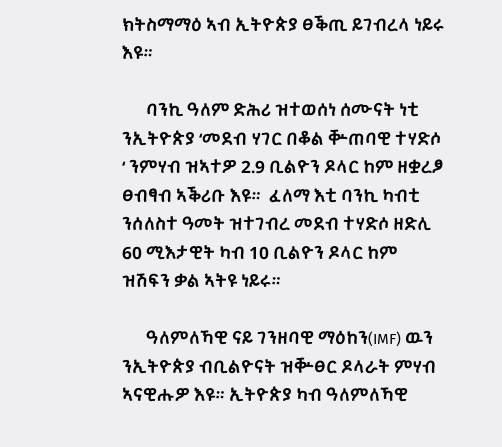ክትስማማዕ ኣብ ኢትዮጵያ ፀቕጢ ይገብረላ ነይሩ እዩ።

      ባንኪ ዓለም ድሕሪ ዝተወሰነ ሰሙናት ነቲ ንኢትዮጵያ ‘መደብ ሃገር በቆል ቝጠባዊ ተሃድሶ ‘ ንምሃብ ዝኣተዎ 2.9 ቢልዮን ዶላር ከም ዘቋረፆ ፀብፃብ ኣቕሪቡ እዩ።  ፈለማ እቲ ባንኪ ካብቲ ንሰለስተ ዓመት ዝተገብረ መደብ ተሃድሶ ዘድሊ  60 ሚእታዊት ካብ 10 ቢልዮን ዶላር ከም ዝሽፍን ቃል ኣትዩ ነይሩ።

      ዓለምለኻዊ ናይ ገንዘባዊ ማዕከን(IMF) ዉን ንኢትዮጵያ ብቢልዮናት ዝቝፀር ዶላራት ምሃብ ኣናዊሑዎ እዩ። ኢትዮጵያ ካብ ዓለምለኻዊ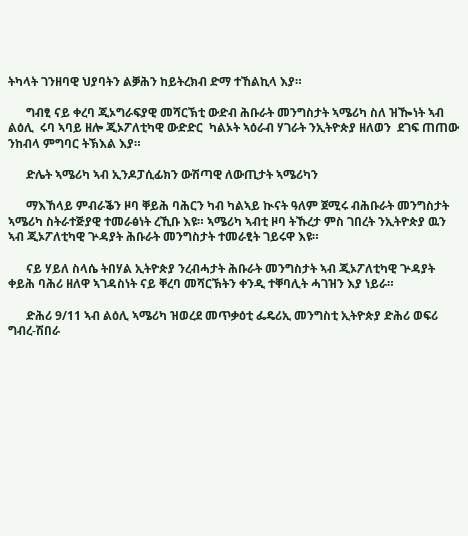ትካላት ገንዘባዊ ህያባትን ልቓሕን ከይትረክብ ድማ ተኸልኪላ እያ።

      ግብፂ ናይ ቀረባ ጂኦግራፍያዊ መሻርኽቲ ውድብ ሕቡራት መንግስታት ኣሜሪካ ስለ ዝዀነት ኣብ ልዕሊ  ሩባ ኣባይ ዘሎ ጂኦፖለቲካዊ ውድድር  ካልኦት ኣዕራብ ሃገራት ንኢትዮጵያ ዘለወን  ደገፍ ጠጠው ንከብላ ምግባር ትኽእል እያ።

      ድሌት ኣሜሪካ ኣብ ኢንዶፓሲፊክን ውሽጣዊ ለውጢታት ኣሜሪካን

      ማእኸላይ ምብራቕን ዞባ ቐይሕ ባሕርን ካብ ካልኣይ ኲናት ዓለም ጀሚሩ ብሕቡራት መንግስታት ኣሜሪካ ስትራተጅያዊ ተመራፅነት ረኺቡ እዩ። ኣሜሪካ ኣብቲ ዞባ ትኹረታ ምስ ገበረት ንኢትዮጵያ ዉን ኣብ ጂኦፖለቲካዊ ጕዳያት ሕቡራት መንግስታት ተመራፂት ገይሩዋ እዩ።

      ናይ ሃይለ ስላሴ ትበሃል ኢትዮጵያ ንረብሓታት ሕቡራት መንግስታት ኣብ ጂኦፖለቲካዊ ጕዳያት ቀይሕ ባሕሪ ዘለዋ ኣገዳስነት ናይ ቐረባ መሻርኽትን ቀንዲ ተቐባሊት ሓገዝን እያ ነይራ።

      ድሕሪ 9/11 ኣብ ልዕሊ ኣሜሪካ ዝወረደ መጥቃዕቲ ፌዴሪኢ መንግስቲ ኢትዮጵያ ድሕሪ ወፍሪ ግብረ-ሽበራ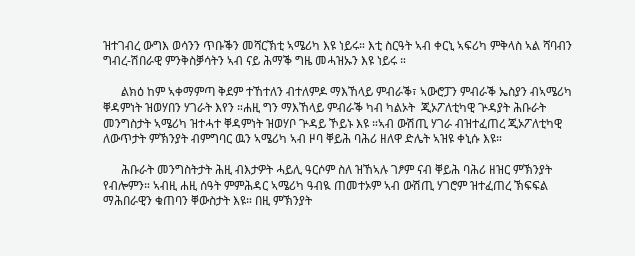ዝተገብረ ውግእ ወሳንን ጥቡቕን መሻርኽቲ ኣሜሪካ እዩ ነይሩ። እቲ ስርዓት ኣብ ቀርኒ ኣፍሪካ ምቅላስ ኣል ሻባብን ግብረ-ሽበራዊ ምንቅስቓሳትን ኣብ ናይ ሕማቕ ግዜ መሓዝኡን እዩ ነይሩ ።

      ልክዕ ከም ኣቀማምጣ ቅደም ተኸተለን ብተለምዶ ማእኸላይ ምብራቕ፣ ኣውሮፓን ምብራቕ ኤስያን ብኣሜሪካ ቐዳምነት ዝወሃበን ሃገራት እየን ።ሐዚ ግን ማእኸላይ ምብራቕ ካብ ካልኦት  ጂኦፖለቲካዊ ጕዳያት ሕቡራት መንግስታት ኣሜሪካ ዝተሓተ ቐዳምነት ዝወሃቦ ጕዳይ ኾይኑ እዩ ።ኣብ ውሽጢ ሃገራ ብዝተፈጠረ ጂኦፖለቲካዊ ለውጥታት ምኽንያት ብምግባር ዉን ኣሜሪካ ኣብ ዞባ ቐይሕ ባሕሪ ዘለዋ ድሌት ኣዝዩ ቀኒሱ እዩ።

      ሕቡራት መንግስትታት ሕዚ ብእታዎት ሓይሊ ዓርሶም ስለ ዝኸኣሉ ገፆም ናብ ቐይሕ ባሕሪ ዘዝር ምኽንያት የብሎምን። ኣብዚ ሐዚ ሰዓት ምምሕዳር ኣሜሪካ ዓብዪ ጠመተኦም ኣብ ውሽጢ ሃገሮም ዝተፈጠረ ኽፍፍል ማሕበራዊን ቁጠባን ቐውስታት እዩ። በዚ ምኽንያት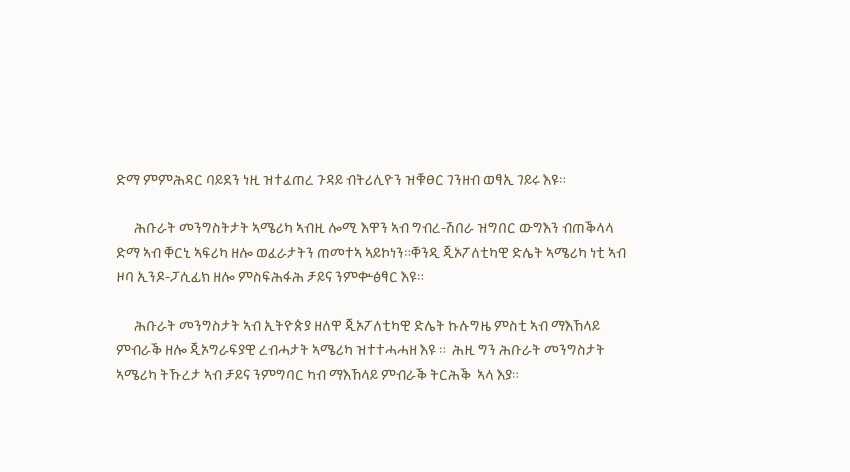ድማ ምምሕዳር ባይደን ነዚ ዝተፈጠረ ጉዳይ ብትሪሊዮን ዝቑፀር ገንዘብ ወፃኢ ገይሩ እዩ።

      ሕቡራት መንግስትታት ኣሜሪካ ኣብዚ ሎሚ እዋን ኣብ ግብረ-ሽበራ ዝግበር ውግእን ብጠቕላላ ድማ ኣብ ቐርኒ ኣፍሪካ ዘሎ ወፈራታትን ጠመተኣ ኣይኮነን።ቐንዲ ጂኦፖለቲካዊ ድሌት ኣሜሪካ ነቲ ኣብ ዞባ ኢንዶ-ፓሲፊክ ዘሎ ምስፍሕፋሕ ቻይና ንምቍፅፃር እዩ።

      ሕቡራት መንግስታት ኣብ ኢትዮጵያ ዘለዋ ጂኦፖለቲካዊ ድሌት ኩሉግዜ ምስቲ ኣብ ማእኸላይ ምብራቕ ዘሎ ጂኦግራፍያዊ ረብሓታት ኣሜሪካ ዝተተሓሓዘ እዩ ።  ሕዚ ግን ሕቡራት መንግስታት ኣሜሪካ ትኹረታ ኣብ ቻይና ንምግባር ካብ ማእኸላይ ምብራቕ ትርሕቕ  ኣላ እያ።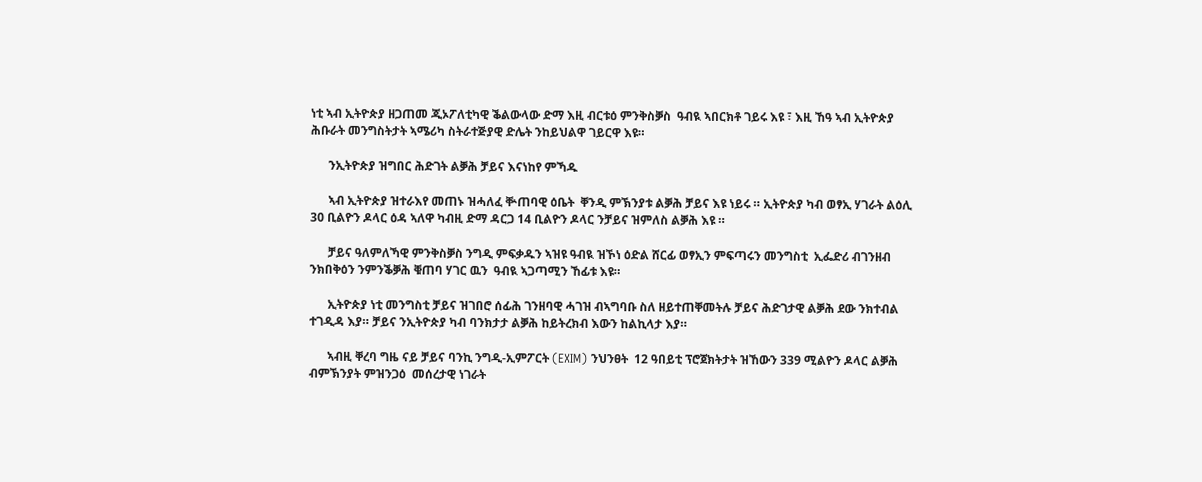ነቲ ኣብ ኢትዮጵያ ዘጋጠመ ጂኦፖለቲካዊ ቕልውላው ድማ እዚ ብርቱዕ ምንቅስቓስ  ዓብዪ ኣበርክቶ ገይሩ እዩ ፣ እዚ ኸዓ ኣብ ኢትዮጵያ ሕቡራት መንግስትታት ኣሜሪካ ስትራተጅያዊ ድሌት ንከይህልዋ ገይርዋ እዩ።

      ንኢትዮጵያ ዝግበር ሕድገት ልቓሕ ቻይና እናነከየ ምኻዱ

      ኣብ ኢትዮጵያ ዝተራእየ መጠኑ ዝሓለፈ ቝጠባዊ ዕቤት  ቐንዲ ምኽንያቱ ልቓሕ ቻይና እዩ ነይሩ ። ኢትዮጵያ ካብ ወፃኢ ሃገራት ልዕሊ 30 ቢልዮን ዶላር ዕዳ ኣለዋ ካብዚ ድማ ዳርጋ 14 ቢልዮን ዶላር ንቻይና ዝምለስ ልቓሕ እዩ ።

      ቻይና ዓለምለኻዊ ምንቅስቓስ ንግዲ ምፍቃዱን ኣዝዩ ዓብዪ ዝኾነ ዕድል ሸርፊ ወፃኢን ምፍጣሩን መንግስቲ  ኢፌድሪ ብገንዘብ ንክበቅዕን ንምንቕቓሕ ቑጠባ ሃገር ዉን  ዓብዪ ኣጋጣሚን ኸፊቱ እዩ።

      ኢትዮጵያ ነቲ መንግስቲ ቻይና ዝገበሮ ሰፊሕ ገንዘባዊ ሓገዝ ብኣግባቡ ስለ ዘይተጠቐመትሉ ቻይና ሕድገታዊ ልቓሕ ደው ንክተብል ተገዲዳ እያ። ቻይና ንኢትዮጵያ ካብ ባንክታታ ልቓሕ ከይትረክብ እውን ከልኪላታ እያ።

      ኣብዚ ቐረባ ግዜ ናይ ቻይና ባንኪ ንግዲ-ኢምፖርት (EXIM) ንህንፀት  12 ዓበይቲ ፕሮጀክትታት ዝኸውን 339 ሚልዮን ዶላር ልቓሕ ብምኽንያት ምዝንጋዕ  መሰረታዊ ነገራት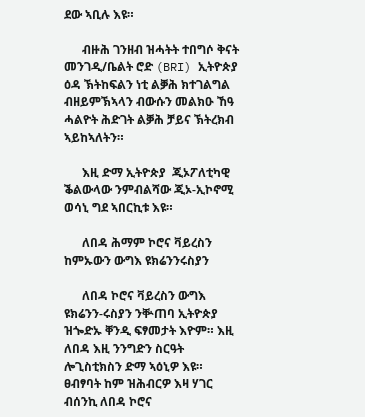ደው ኣቢሉ እዩ።

      ብዙሕ ገንዘብ ዝሓትት ተበግሶ ቅናት መንገዲ/ቤልት ሮድ (BRI) ኢትዮጵያ ዕዳ ኽትከፍልን ነቲ ልቓሕ ክተገልግል ብዘይምኽኣላን ብውሱን መልክዑ ኸዓ ሓልዮት ሕድገት ልቓሕ ቻይና ኽትረክብ ኣይከኣለትን።

      እዚ ድማ ኢትዮጵያ  ጂኦፖለቲካዊ ቕልውላው ንምብልሻው ጂኦ-ኢኮኖሚ ወሳኒ ግደ ኣበርኪቱ እዩ።

      ለበዳ ሕማም ኮሮና ቫይረስን ከምኡውን ውግእ ዩክሬንንሩስያን

      ለበዳ ኮሮና ቫይረስን ውግእ ዩክሬንን-ሩስያን ንቝጠባ ኢትዮጵያ ዝጐድኡ ቐንዲ ፍፃመታት እዮም። እዚ ለበዳ እዚ ንንግድን ስርዓት ሎጊስቲክስን ድማ ኣዕኒዎ እዩ። ፀብፃባት ከም ዝሕብርዎ እዛ ሃገር ብሰንኪ ለበዳ ኮሮና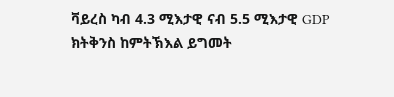ቫይረስ ካብ 4.3 ሚእታዊ ናብ 5.5 ሚእታዊ GDP ክትቅንስ ከምትኽእል ይግመት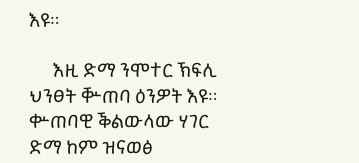እዩ።

      እዚ ድማ ንሞተር ኽፍሊ ህንፀት ቝጠባ ዕንዎት እዩ። ቍጠባዊ ቕልውላው ሃገር ድማ ከም ዝናወፅ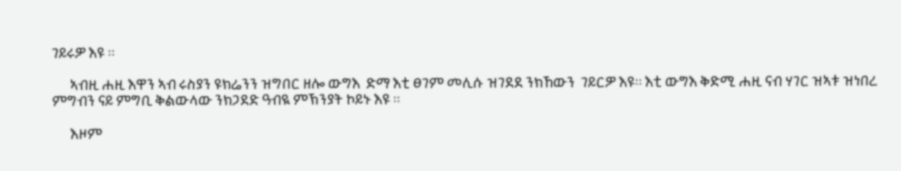ገይሩዎ እዩ ።

      ኣብዚ ሐዚ እዋን ኣብ ሩስያን ዩክሬንን ዝግበር ዘሎ ውግእ  ድማ እቲ ፀገም መሊሱ ዝገደደ ንክኸውን  ገይርዎ እዩ። እቲ ውግእ ቅድሚ ሐዚ ናብ ሃገር ዝኣቱ ዝነበረ  ምግብን ናይ ምግቢ ቅልውላው ንክጋደድ ዓብዪ ምኽንያት ኮይኑ እዩ ።

      እዞም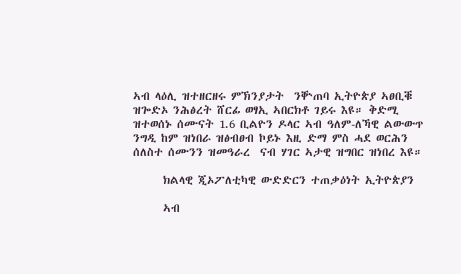ኣብ ላዕሊ ዝተዘርዘሩ ምኽንያታት  ንቝጠባ ኢትዮጵያ ኣፀቢቑ ዝጐድኦ ንሕፅረት ሸርፊ ወፃኢ ኣበርክቶ ገይሩ እዩ። ቅድሚ  ዝተወሰኑ ሰሙናት 1.6 ቢልዮን ዶላር ኣብ ዓለም-ለኻዊ ልውውጥ ንግዲ ከም ዝነበራ ዝፅብፀብ ኮይኑ እዚ ድማ ምስ ሓደ ወርሕን ሰለስተ ሰሙንን ዝመዓራረ  ናብ ሃገር ኣታዊ ዝግበር ዝነበረ እዩ።

      ክልላዊ ጂኦፖለቲካዊ ውድድርን ተጠቃዕነት ኢትዮጵያን

      ኣብ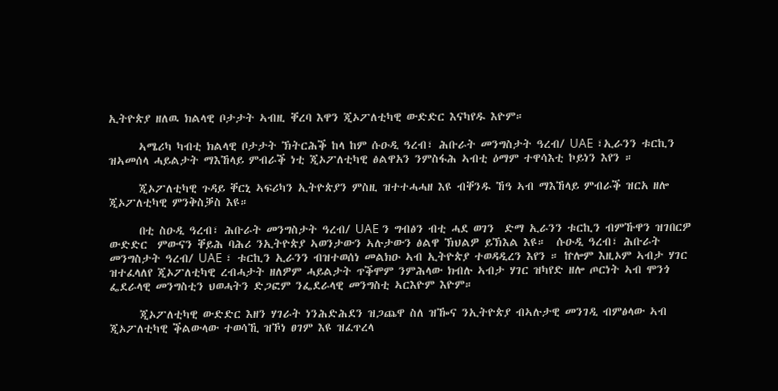ኢትዮጵያ ዘለዉ ክልላዊ ቦታታት ኣብዚ ቐረባ እዋን ጂኦፖለቲካዊ ውድድር እናካየዱ እዮም።

      ኣሜሪካ ካብቲ ክልላዊ ቦታታት ኽትርሕቕ ከላ ከም ሱዑዲ ዓረብ፣ ሕቡራት መንግስታት ዓረብ/ UAE ፣ኢራንን ቱርኪን ዝኣመሰላ ሓይልታት ማእኸላይ ምብራቕ ነቲ ጂኦፖለቲካዊ ፅልዋአን ንምስፋሕ ኣብቲ ዕማም ተዋሳእቲ ኮይነን እየን ።

      ጂኦፖለቲካዊ ጉዳይ ቐርኒ ኣፍሪካን ኢትዮጵያን ምስዚ ዝተተሓሓዘ እዩ ብቐንዱ ኸዓ ኣብ ማእኸላይ ምብራቕ ዝርአ ዘሎ ጂኦፖለቲካዊ ምንቅስቓስ እዩ።

      በቲ ስዑዲ ዓረብ፣ ሕቡራት መንግስታት ዓረብ/ UAE ን ግብፅን ብቲ ሓደ ወገን  ድማ ኢራንን ቱርኪን ብምኹዋን ዝገበርዎ ውድድር  ምውናን ቐይሕ ባሕሪ ንኢትዮጵያ ኣወንታውን ኣሉታውን ፅልዋ ኽህልዎ ይኽእል እዩ።  ሱዑዲ ዓረብ፣ ሕቡራት መንግስታት ዓረብ/ UAE ፣ ቱርኪን ኢራንን ብዝተወሰነ መልክዑ ኣብ ኢትዮጵያ ተወዳዲረን እየን ። ኵሎም እዚኦም ኣብታ ሃገር ዝተፈላለየ ጂኦፖለቲካዊ ረብሓታት ዘለዎም ሓይልታት ጥቕሞም ንምሕላው ክብሉ ኣብታ ሃገር ዝካየድ ዘሎ ጦርነት ኣብ ሞንጎ ፌደራላዊ መንግስቲን ህወሓትን ድጋፎም ንፌደራላዊ መንግስቲ ኣርእዮም እዮም።

      ጂኦፖለቲካዊ ውድድር እዘን ሃገራት ነንሕድሕደን ዝጋጨዋ ስለ ዝዀና ንኢትዮጵያ ብኣሉታዊ መንገዲ ብምፅላው ኣብ ጂኦፖለቲካዊ ቕልውላው ተወሳኺ ዝኾነ ፀገም እዩ ዝፈጥረላ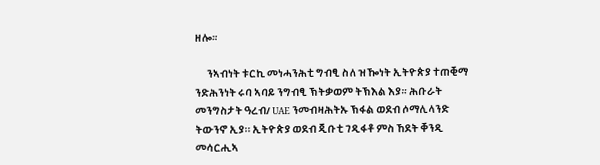ዘሎ።

      ንኣብነት ቱርኪ መነሓንሕቲ ግብፂ ስለ ዝዀነት ኢትዮጵያ ተጠቒማ ንድሕንነት ሩባ ኣባይ ንግብፂ ኽትቃወም ትኽእል እያ። ሕቡራት መንግስታት ዓረብ/ UAE ንመብዛሕትኡ ኽፋል ወደብ ሶማሊላንድ ትውንኖ ኢያ፡፡ ኢትዮጵያ ወደብ ጂቡቲ ገዲፋቶ ምስ ኸደት ቐንዲ መሳርሒኣ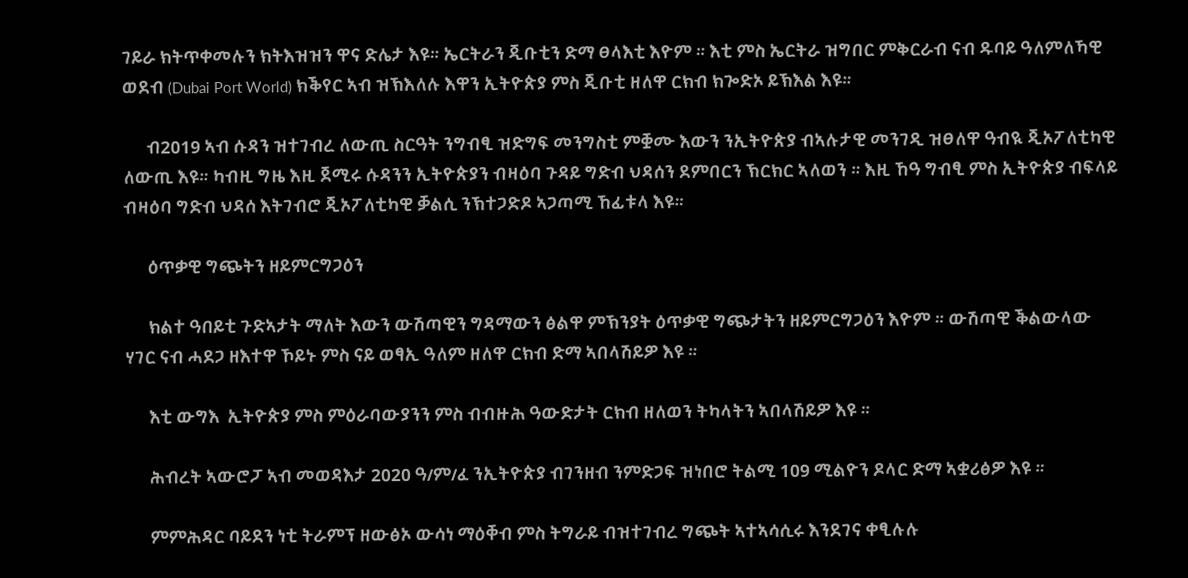ገይራ ክትጥቀመሉን ክትእዝዝን ዋና ድሌታ እዩ። ኤርትራን ጂቡቲን ድማ ፀላእቲ እዮም ። እቲ ምስ ኤርትራ ዝግበር ምቅርራብ ናብ ዱባይ ዓለምለኻዊ ወደብ (Dubai Port World) ክቕየር ኣብ ዝኽእለሉ እዋን ኢትዮጵያ ምስ ጂቡቲ ዘለዋ ርክብ ክጐድኦ ይኽእል እዩ።

      ብ2019 ኣብ ሱዳን ዝተገብረ ለውጢ ስርዓት ንግብፂ ዝድግፍ መንግስቲ ምቛሙ እውን ንኢትዮጵያ ብኣሉታዊ መንገዲ ዝፀለዋ ዓብዪ ጂኦፖለቲካዊ ለውጢ እዩ። ካብዚ ግዜ እዚ ጀሚሩ ሱዳንን ኢትዮጵያን ብዛዕባ ጉዳይ ግድብ ህዳሰን ደምበርን ኽርክር ኣለወን ። እዚ ኸዓ ግብፂ ምስ ኢትዮጵያ ብፍላይ ብዛዕባ ግድብ ህዳሰ እትገብሮ ጂኦፖለቲካዊ ቓልሲ ንኽተጋድዶ ኣጋጣሚ ኸፊቱላ እዩ።

      ዕጥቃዊ ግጭትን ዘይምርግጋዕን

      ክልተ ዓበይቲ ጉድኣታት ማለት እውን ውሽጣዊን ግዳማውን ፅልዋ ምኽንያት ዕጥቃዊ ግጭታትን ዘይምርግጋዕን እዮም ። ውሽጣዊ ቕልውላው ሃገር ናብ ሓደጋ ዘእተዋ ኾይኑ ምስ ናይ ወፃኢ ዓለም ዘለዋ ርክብ ድማ ኣበላሽይዎ እዩ ።

      እቲ ውግእ  ኢትዮጵያ ምስ ምዕራባውያንን ምስ ብብዙሕ ዓውድታት ርክብ ዘለወን ትካላትን ኣበላሽይዎ እዩ ።

      ሕብረት ኣውሮፓ ኣብ መወዳእታ 2020 ዓ/ም/ፈ ንኢትዮጵያ ብገንዘብ ንምድጋፍ ዝነበሮ ትልሚ 109 ሚልዮን ዶላር ድማ ኣቋሪፅዎ እዩ ።

      ምምሕዳር ባይደን ነቲ ትራምፕ ዘውፅኦ ውሳነ ማዕቐብ ምስ ትግራይ ብዝተገብረ ግጭት ኣተኣሳሲሩ እንደገና ቀፂሉሉ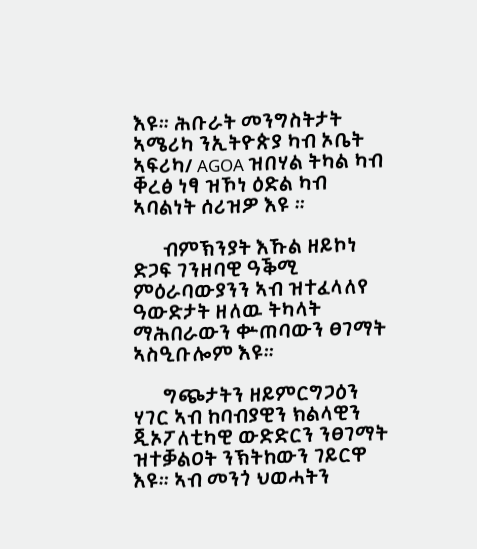እዩ። ሕቡራት መንግስትታት ኣሜሪካ ንኢትዮጵያ ካብ ኦቤት ኣፍሪካ/ AGOA ዝበሃል ትካል ካብ ቐረፅ ነፃ ዝኾነ ዕድል ካብ ኣባልነት ሰሪዝዎ እዩ ።

      ብምኽንያት እኹል ዘይኮነ ድጋፍ ገንዘባዊ ዓቕሚ ምዕራባውያንን ኣብ ዝተፈላለየ ዓውድታት ዘለዉ ትካላት ማሕበራውን ቍጠባውን ፀገማት ኣስዒቡሎም እዩ።

      ግጭታትን ዘይምርግጋዕን ሃገር ኣብ ከባብያዊን ክልላዊን ጂኦፖለቲካዊ ውድድርን ንፀገማት ዝተቓልዐት ንኽትከውን ገይርዋ እዩ። ኣብ መንጎ ህወሓትን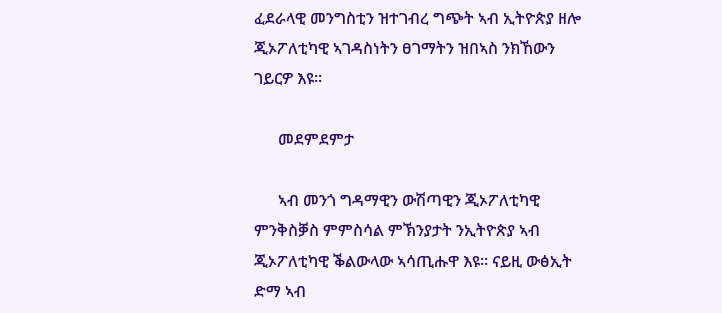ፈደራላዊ መንግስቲን ዝተገብረ ግጭት ኣብ ኢትዮጵያ ዘሎ ጂኦፖለቲካዊ ኣገዳስነትን ፀገማትን ዝበኣስ ንክኸውን ገይርዎ እዩ።

      መደምደምታ

      ኣብ መንጎ ግዳማዊን ውሽጣዊን ጂኦፖለቲካዊ ምንቅስቓስ ምምስሳል ምኽንያታት ንኢትዮጵያ ኣብ ጂኦፖለቲካዊ ቕልውላው ኣሳጢሑዋ እዩ። ናይዚ ውፅኢት ድማ ኣብ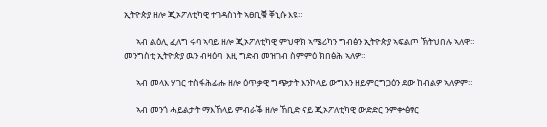ኢትዮጵያ ዘሎ ጂኦፖለቲካዊ ተገዳስነት ኣፀቢቑ ቐኒሱ እዩ።

      ኣብ ልዕሊ ፈለግ ሩባ ኣባይ ዘሎ ጂኦፖለቲካዊ ምህዋክ ኣሜሪካን ግብፅን ኢትዮጵያ ኣፍልጦ ኽትህበሉ ኣለዋ። መንግስቲ ኢትዮጵያ ዉን ብዛዕባ  እዚ ግድብ መዝገብ ስምምዕ ክበፅሕ ኣለዎ።

      ኣብ መላእ ሃገር ተስፋሕፊሑ ዘሎ ዕጥቃዊ ግጭታት እንኮላይ ውግእን ዘይምርግጋዕን ደው ከብልዎ ኣለዎም።

      ኣብ መንጎ ሓይልታት ማእኸላይ ምብራቕ ዘሎ ኸቢድ ናይ ጂኦፖለቲካዊ ውድድር ንምቍፅፃር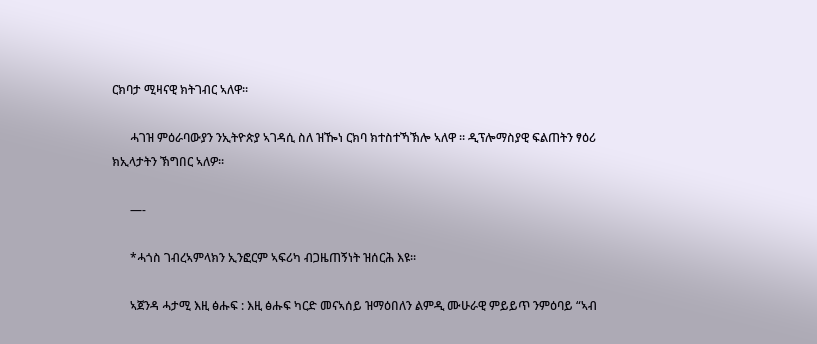ርክባታ ሚዛናዊ ክትገብር ኣለዋ።

      ሓገዝ ምዕራባውያን ንኢትዮጵያ ኣገዳሲ ስለ ዝዀነ ርክባ ክተስተኻኽሎ ኣለዋ ። ዲፕሎማስያዊ ፍልጠትን ፃዕሪ ክኢላታትን ኽግበር ኣለዎ።

      —-

      *ሓጎስ ገብረኣምላክን ኢንፎርም ኣፍሪካ ብጋዜጠኝነት ዝሰርሕ እዩ።

      ኣጀንዳ ሓታሚ እዚ ፅሑፍ : እዚ ፅሑፍ ካርድ መናኣሰይ ዝማዕበለን ልምዲ ሙሁራዊ ምይይጥ ንምዕባይ “ኣብ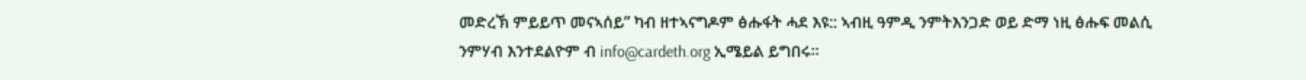መድረኽ ምይይጥ መናኣሰይ” ካብ ዘተኣናግዶም ፅሑፋት ሓደ እዩ:: ኣብዚ ዓምዲ ንምትእንጋድ ወይ ድማ ነዚ ፅሑፍ መልሲ ንምሃብ እንተደልዮም ብ info@cardeth.org ኢሜይል ይግበሩ።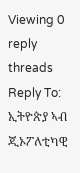Viewing 0 reply threads
Reply To: ኢትዮጵያ ኣብ ጂኦፖለቲካዊ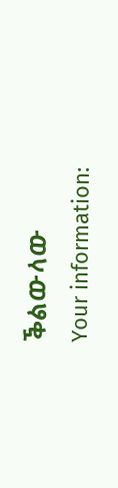ቕልውላው
Your information: